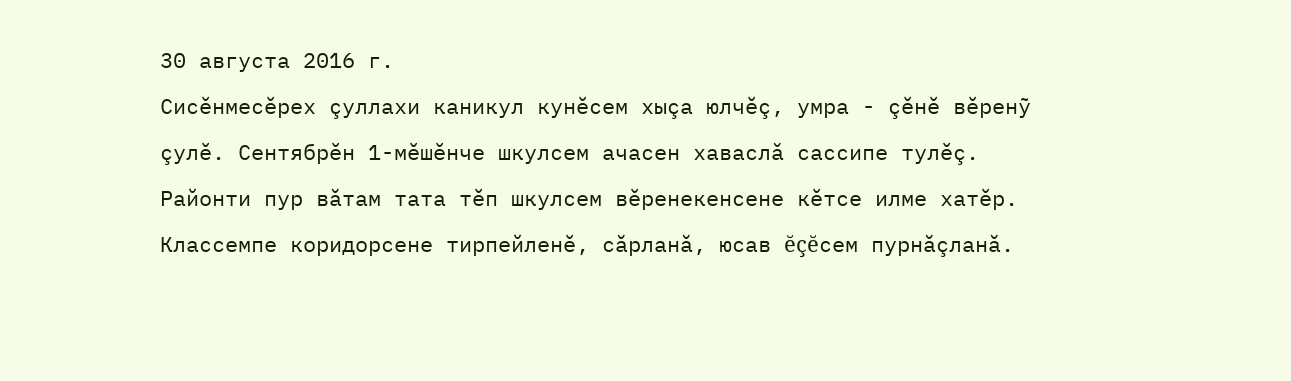30 августа 2016 г.
Сисĕнмесĕрех çуллахи каникул кунĕсем хыçа юлчĕç, умра - çĕнĕ вĕренỹ çулĕ. Сентябрĕн 1-мĕшĕнче шкулсем ачасен хаваслă сассипе тулĕç. Районти пур вăтам тата тĕп шкулсем вĕренекенсене кĕтсе илме хатĕр. Классемпе коридорсене тирпейленĕ, сăрланă, юсав ĕçĕсем пурнăçланă.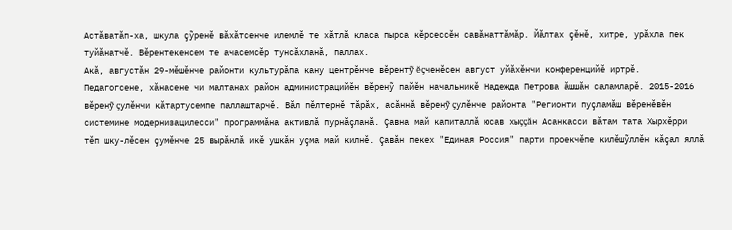Астăватăп-ха, шкула çỹренĕ вăхăтсенче илемлĕ те хăтлă класа пырса кĕрсессĕн савăнаттăмăр. Йăлтах çĕнĕ, хитре, урăхла пек туйăнатчĕ. Вĕрентекенсем те ачасемсĕр тунсăхланă, паллах.
Акă, августăн 29-мĕшĕнче районти культурăпа кану центрĕнче вĕрентỹ ĕçченĕсен август уйăхĕнчи конференцийĕ иртрĕ. Педагогсене, хăнасене чи малтанах район администрацийĕн вĕренỹ пайĕн начальникĕ Надежда Петрова ăшшăн саламларĕ. 2015-2016 вĕренỹ çулĕнчи кăтартусемпе паллаштарчĕ. Вăл пĕлтернĕ тăрăх, асăннă вĕренỹ çулĕнче районта "Регионти пуçламăш вĕренĕвĕн системине модернизацилесси" программăна активлă пурнăçланă. Çавна май капиталлă юсав хыççăн Асанкасси вăтам тата Хырхĕрри тĕп шку-лĕсен çумĕнче 25 вырăнлă икĕ ушкăн уçма май килнĕ. Çавăн пекех "Единая Россия" парти проекчĕпе килĕшỹллĕн кăçал яллă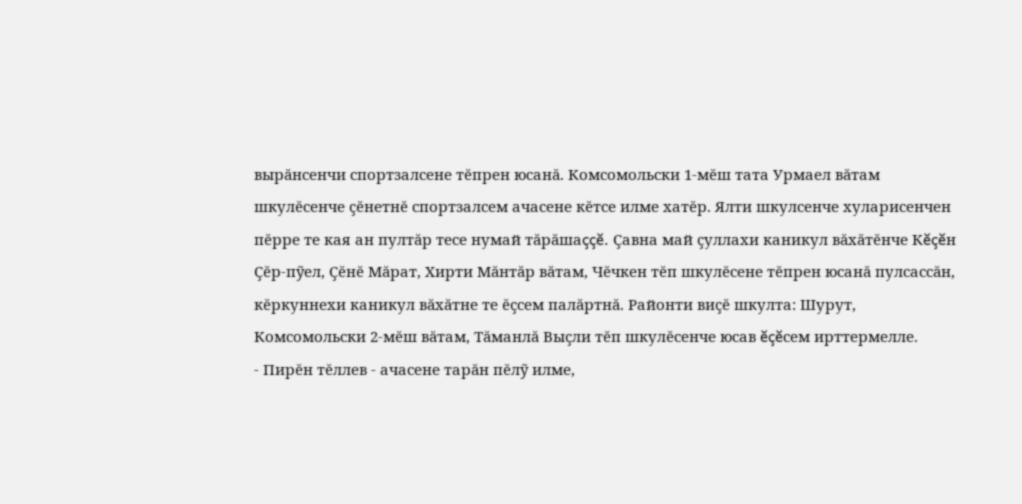вырăнсенчи спортзалсене тĕпрен юсанă. Комсомольски 1-мĕш тата Урмаел вăтам шкулĕсенче çĕнетнĕ спортзалсем ачасене кĕтсе илме хатĕр. Ялти шкулсенче хуларисенчен пĕрре те кая ан пултăр тесе нумай тăрăшаççĕ. Çавна май çуллахи каникул вăхăтĕнче Кĕçĕн Çĕр-пỹел, Çĕнĕ Мăрат, Хирти Мăнтăр вăтам, Чĕчкен тĕп шкулĕсене тĕпрен юсанă пулсассăн, кĕркуннехи каникул вăхăтне те ĕçсем палăртнă. Районти виçĕ шкулта: Шурут, Комсомольски 2-мĕш вăтам, Тăманлă Выçли тĕп шкулĕсенче юсав ĕçĕсем ирттермелле.
- Пирĕн тĕллев - ачасене тарăн пĕлỹ илме,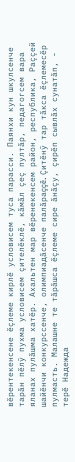вĕрентекенсене ĕçлеме кирлĕ условисем туса парасси. Паянхи кун шкулсенче тарăн пĕлỹ пухма условисем çителĕклĕ, кăмăл çеç пултăр, педагогсем вара яланах пулăшма хатĕр. Ахальтен мар вĕренекенсем район, республика, Раççей шайĕнчи конкурссенче, олимпиадăсенче палăраççĕ. Çитĕнỹ тар тăкса ĕçлемесĕр пулмасть. Малашне те тăрăшса ĕçлеме сире ăнăçу, çирĕп сывлăх сунатăп, - терĕ Надежда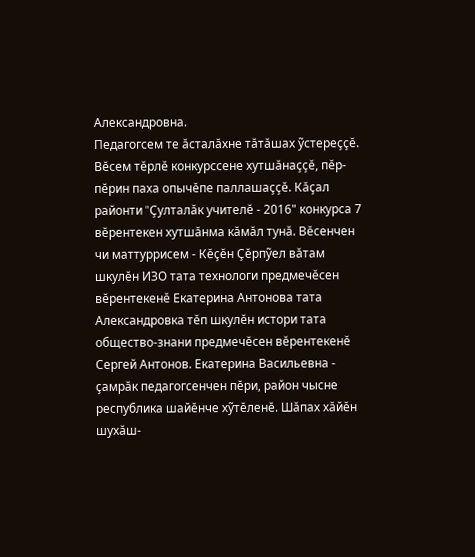Александровна.
Педагогсем те ăсталăхне тăтăшах ỹстереççĕ. Вĕсем тĕрлĕ конкурссене хутшăнаççĕ, пĕр-пĕрин паха опычĕпе паллашаççĕ. Кăçал районти "Çулталăк учителĕ - 2016" конкурса 7 вĕрентекен хутшăнма кăмăл тунă. Вĕсенчен чи маттуррисем - Кĕçĕн Çĕрпỹел вăтам шкулĕн ИЗО тата технологи предмечĕсен вĕрентекенĕ Екатерина Антонова тата Александровка тĕп шкулĕн истори тата общество-знани предмечĕсен вĕрентекенĕ Сергей Антонов. Екатерина Васильевна - çамрăк педагогсенчен пĕри, район чысне республика шайĕнче хỹтĕленĕ. Шăпах хăйĕн шухăш-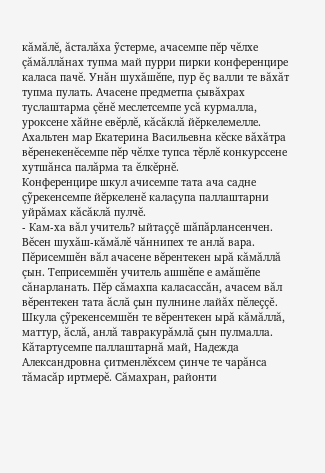кăмăлĕ, ăсталăха ỹстерме, ачасемпе пĕр чĕлхе çăмăллăнах тупма май пурри пирки конференцире каласа пачĕ. Унăн шухăшĕпе, пур ĕç валли те вăхăт тупма пулать. Ачасене предметпа çывăхрах туслаштарма çĕнĕ меслетсемпе усă курмалла, уроксене хăйне евĕрлĕ, кăсăклă йĕркелемелле. Ахальтен мар Екатерина Васильевна кĕске вăхăтра вĕренекенĕсемпе пĕр чĕлхе тупса тĕрлĕ конкурссене хутшăнса палăрма та ĕлкĕрнĕ.
Конференцире шкул ачисемпе тата ача садне çỹрекенсемпе йĕркеленĕ калаçупа паллаштарни уйрăмах кăсăклă пулчĕ.
- Кам-ха вăл учитель? ыйтаççĕ шăпăрлансенчен. Вĕсен шухăш-кăмăлĕ чăннипех те анлă вара. Пĕрисемшĕн вăл ачасене вĕрентекен ырă кăмăллă çын. Теприсемшĕн учитель ашшĕпе е амăшĕпе сăнарланать. Пĕр сăмахпа каласассăн, ачасем вăл вĕрентекен тата ăслă çын пулнине лайăх пĕлеççĕ. Шкула çỹрекенсемшĕн те вĕрентекен ырă кăмăллă, маттур, ăслă, анлă тавракурăмлă çын пулмалла.
Кăтартусемпе паллаштарнă май, Надежда Александровна çитменлĕхсем çинче те чарăнса тăмасăр иртмерĕ. Сăмахран, районти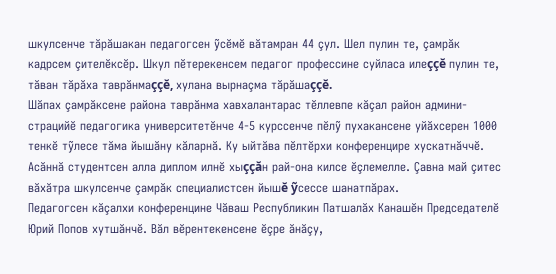шкулсенче тăрăшакан педагогсен ỹсĕмĕ вăтамран 44 çул. Шел пулин те, çамрăк кадрсем çителĕксĕр. Шкул пĕтерекенсем педагог профессине суйласа илеççĕ пулин те, тăван тăрăха таврăнмаççĕ, хулана вырнаçма тăрăшаççĕ.
Шăпах çамрăксене района таврăнма хавхалантарас тĕллевпе кăçал район админи-страцийĕ педагогика университетĕнче 4-5 курссенче пĕлỹ пухакансене уйăхсерен 1000 тенкĕ тỹлесе тăма йышăну кăларнă. Ку ыйтăва пĕлтĕрхи конференцире хускатнăччĕ. Асăннă студентсен алла диплом илнĕ хыççăн рай-она килсе ĕçлемелле. Çавна май çитес вăхăтра шкулсенче çамрăк специалистсен йышĕ ỹсессе шанатпăрах.
Педагогсен кăçалхи конференцине Чăваш Республикин Патшалăх Канашĕн Председателĕ Юрий Попов хутшăнчĕ. Вăл вĕрентекенсене ĕçре ăнăçу,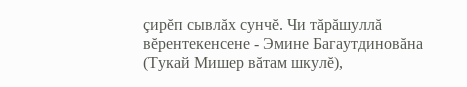çирĕп сывлăх сунчĕ. Чи тăрăшуллă вĕрентекенсене - Эмине Багаутдиновăна (Тукай Мишер вăтам шкулĕ),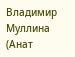Владимир Муллина (Анат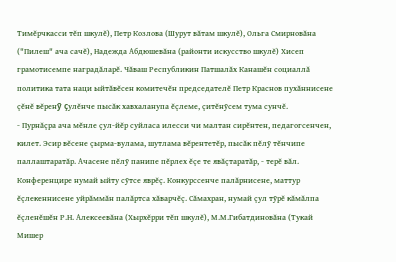Тимĕрчкасси тĕп шкулĕ), Петр Козлова (Шурут вăтам шкулĕ), Ольга Смирновăна ("Пилеш" ача сачĕ), Надежда Абдюшевăна (районти искусство шкулĕ) Хисеп грамотисемпе наградăларĕ. Чăваш Республикин Патшалăх Канашĕн социаллă политика тата наци ыйтăвĕсен комитечĕн председателĕ Петр Краснов пухăннисене çĕнĕ вĕренỹ çулĕнче пысăк хавхаланупа ĕçлеме, çитĕнỹсем тума сунчĕ.
- Пурнăçра ача мĕнле çул-йĕр суйласа илесси чи малтан сирĕнтен, педагогсенчен, килет. Эсир вĕсене çырма-вулама, шутлама вĕрентетĕр, пысăк пĕлỹ тĕнчипе паллаштаратăр. Ачасене пĕлỹ панипе пĕрлех ĕçе те явăçтаратăр, - терĕ вăл.
Конференцире нумай ыйту сỹтсе яврĕç. Конкурссенче палăрнисене, маттур ĕçлекеннисене уйрăммăн палăртса хăварчĕç. Сăмахран, нумай çул тỹрĕ кăмăлпа ĕçленĕшĕн Р.Н. Алексеевăна (Хырхĕрри тĕп шкулĕ), М.М.Гибатдиновăна (Тукай Мишер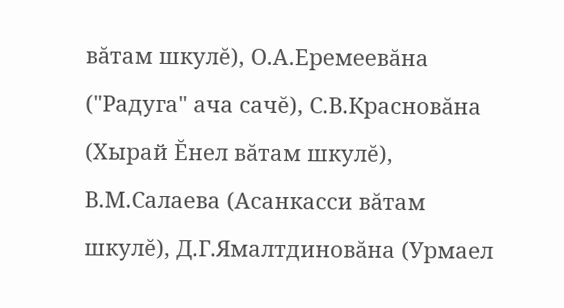вăтам шкулĕ), О.А.Еремеевăна ("Радуга" ача сачĕ), С.В.Красновăна (Хырай Ĕнел вăтам шкулĕ), В.М.Салаева (Асанкасси вăтам шкулĕ), Д.Г.Ямалтдиновăна (Урмаел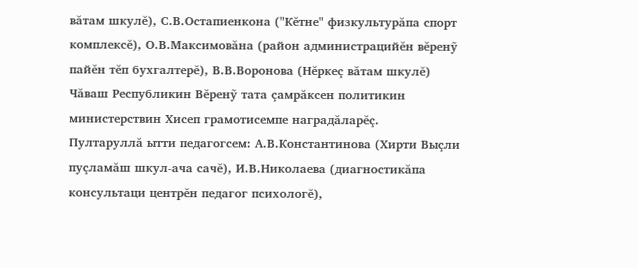вăтам шкулĕ), С.В.Остапиенкона ("Кĕтне" физкультурăпа спорт комплексĕ), О.В.Максимовăна (район администрацийĕн вĕренỹ пайĕн тĕп бухгалтерĕ), В.В.Воронова (Нĕркеç вăтам шкулĕ) Чăваш Республикин Вĕренỹ тата çамрăксен политикин министерствин Хисеп грамотисемпе наградăларĕç.
Пултаруллă ытти педагогсем: А.В.Константинова (Хирти Выçли пуçламăш шкул-ача сачĕ), И.В.Николаева (диагностикăпа консультаци центрĕн педагог психологĕ),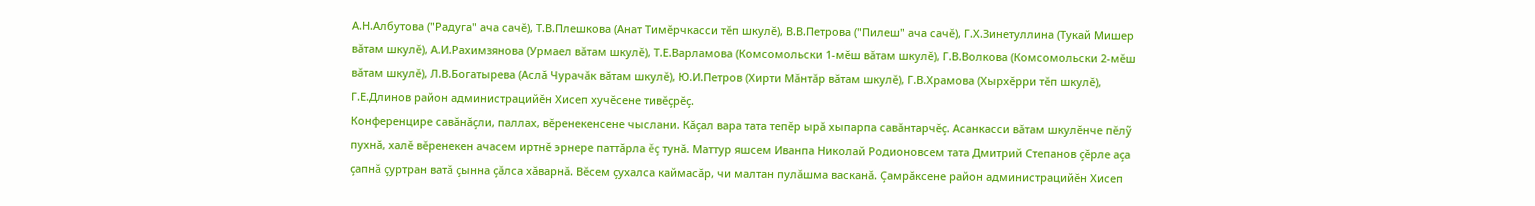А.Н.Албутова ("Радуга" ача сачĕ), Т.В.Плешкова (Анат Тимĕрчкасси тĕп шкулĕ), В.В.Петрова ("Пилеш" ача сачĕ), Г.Х.Зинетуллина (Тукай Мишер вăтам шкулĕ), А.И.Рахимзянова (Урмаел вăтам шкулĕ), Т.Е.Варламова (Комсомольски 1-мĕш вăтам шкулĕ), Г.В.Волкова (Комсомольски 2-мĕш вăтам шкулĕ), Л.В.Богатырева (Аслă Чурачăк вăтам шкулĕ), Ю.И.Петров (Хирти Мăнтăр вăтам шкулĕ), Г.В.Храмова (Хырхĕрри тĕп шкулĕ), Г.Е.Длинов район администрацийĕн Хисеп хучĕсене тивĕçрĕç.
Конференцире савăнăçли, паллах, вĕренекенсене чыслани. Кăçал вара тата тепĕр ырă хыпарпа савăнтарчĕç. Асанкасси вăтам шкулĕнче пĕлỹ пухнă, халĕ вĕренекен ачасем иртнĕ эрнере паттăрла ĕç тунă. Маттур яшсем Иванпа Николай Родионовсем тата Дмитрий Степанов çĕрле аçа çапнă çуртран ватă çынна çăлса хăварнă. Вĕсем çухалса каймасăр, чи малтан пулăшма васканă. Çамрăксене район администрацийĕн Хисеп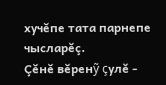хучĕпе тата парнепе чысларĕç.
Çĕнĕ вĕренỹ çулĕ -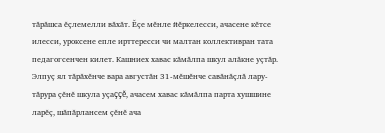тăрăшса ĕçлемелли вăхăт. Ĕçе мĕнле йĕркелесси, ачасене кĕтсе илесси, уроксене епле ирттересси чи малтан коллективран тата педагогсенчен килет. Кашниех хавас кăмăлпа шкул алăкне уçтăр. Элпуç ял тăрăхĕнче вара августăн 31-мĕшĕнче савăнăçлă лару-тăрура çĕнĕ шкула уçаççĕ, ачасем хавас кăмăлпа парта хушшине ларĕç, шăпăрлансем çĕнĕ ача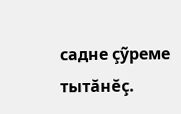садне çỹреме тытăнĕç.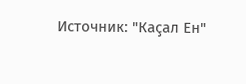Источник: "Каçал Ен"